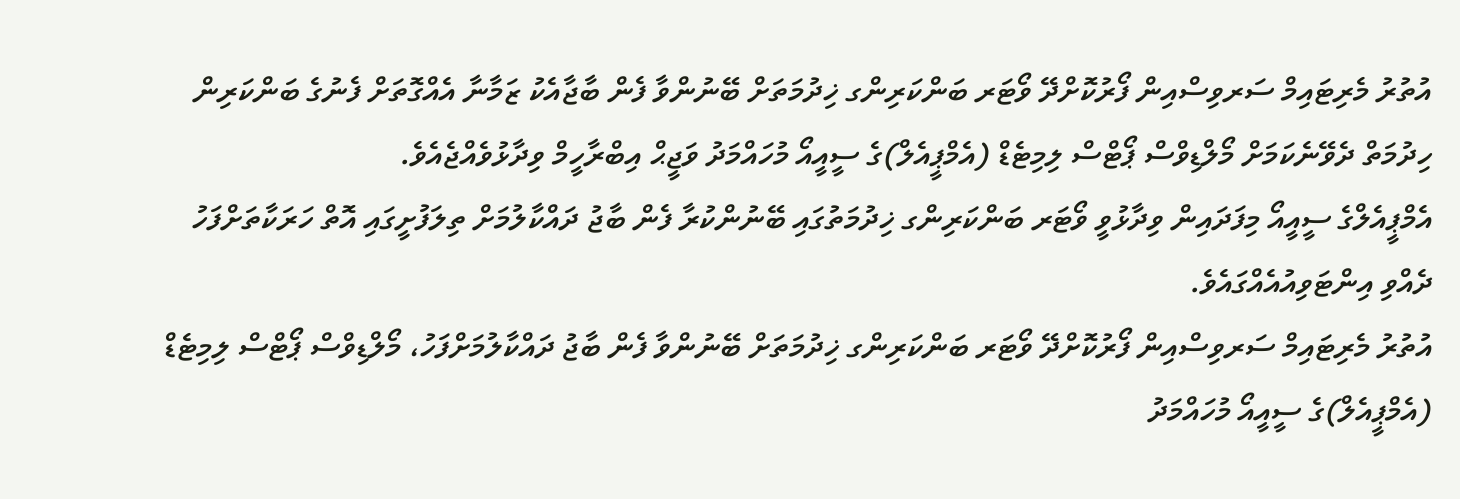އުތުރު މެރިޓައިމް ސަރވިސްއިން ފޯރުކޮށްދޭ ވޯޓަރ ބަންކަރިންގ ޚިދުމަތަށް ބޭނުންވާ ފެން ބާޖާއެކު ޒަމާނާ އެއްގޮތަށް ފެނުގެ ބަންކަރިން ހިދުމަތް ދެވޭނެކަމަށް މޯލްޑިވްސް ޕޯޓްސް ލިމިޓެޑް (އެމްޕީއެލް)ގެ ސީއީއޯ މުހައްމަދު ވަޖީޙް އިބްރާހީމް ވިދާޅުވެއްޖެއެވެ.
އެމްޕީއެލްގެ ސީއީއޯ މިފަދައިން ވިދާޅުވީ ވޯޓަރ ބަންކަރިންގ ޚިދުމަތުގައި ބޭނުންކުރާ ފެން ބާޖު ދައްކާލުމަށް ތިލަފުށީގައި އޮތް ހަރަކާތަށްފަހު ދެއްވި އިންޓަވިއުއެއްގައެވެ.
އުތުރު މެރިޓައިމް ސަރވިސްއިން ފޯރުކޮށްދޭ ވޯޓަރ ބަންކަރިންގ ޚިދުމަތަށް ބޭނުންވާ ފެން ބާޖު ދައްކާލުމަށްފަހު، މޯލްޑިވްސް ޕޯޓްސް ލިމިޓެޑް (އެމްޕީއެލް)ގެ ސީއީއޯ މުހައްމަދު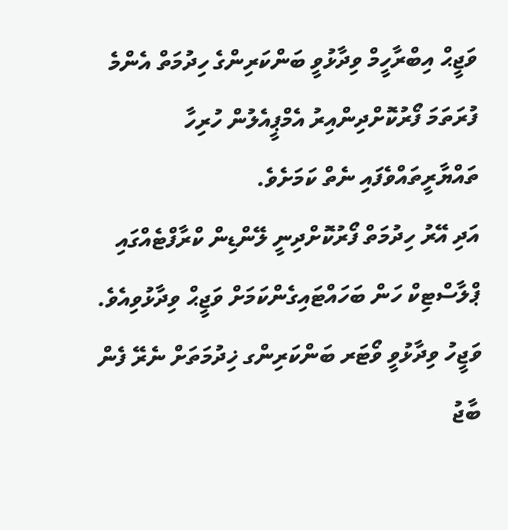ވަޖީޙް އިބްރާހީމް ވިދާޅުވީ ބަންކަރިންގެ ހިދުމަތް އެންމެ ފުރަތަމަ ފޯރުކޮށްދިންއިރު އެމްޕީއެލުން ހުރިހާ ތައްޔާރީތައްވެފައި ނެތް ކަމަށެވެ.
އަދި އޭރު ހިދުމަތް ފޯރުކޮށްދިނީ ލޭންޑިން ކްރާފްޓެއްގައި ޕްލާސްޓިކް ހަން ބަހައްޓައިގެންކަމަށް ވަޖީޙް ވިދާޅުވިއެވެ.
ވަޖީހު ވިދާޅުވީ ވޯޓަރ ބަންކަރިންގ ޚިދުމަތަށް ނެރޭ ފެން ބާޖު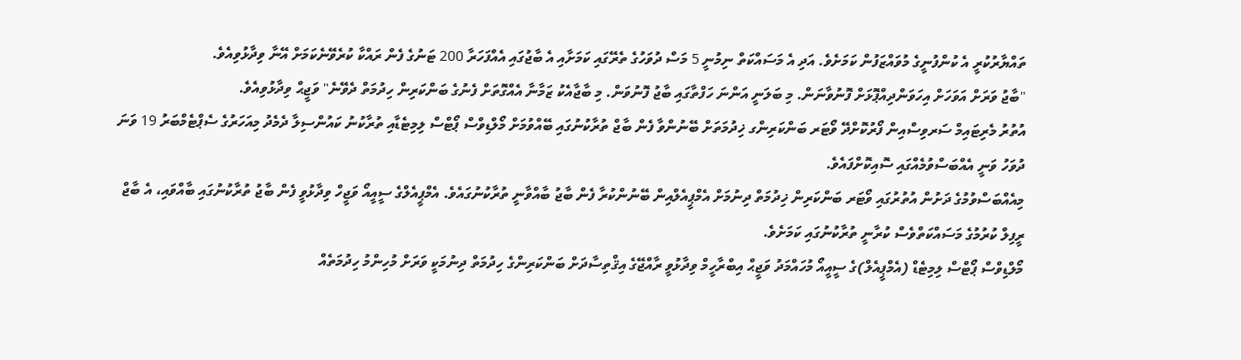ތައްޔާރުކުރީ އެ ކުންފުނީގެ މުވައްޒަފުން ކަމަށެވެ. އަދި އެ މަސައްކަތް ނިމުނީ 5 މަސް ދުވަހުގެ ތެރޭގައި ކަމަށާއި އެ ބާޖުގައި އެއްފަހަރާ 200 ޓަނުގެ ފެން ރައްކާ ކުރެވޭނެކަމަށް އޭނާ ވިދާޅުވިއެވެ.
"ބާޖު ވަރަށް އަވަހަށް އިހަވަންދިއްޕޮޅަށް ފޮނުވާނަން. މި ބަލަނީ އަންނަ ހަފްތާގައި ބާޖު ފޮނުވަން. މި ބާޖާއެކު ޒަމާނާ އެއްގޮތަށް ފެނުގެ ބަންކަރިން ހިދުމަތް ދެވޭނެ" ވަޖީޙް ވިދާޅުވިއެވެ.
އުތުރު މެރިޓައިމް ސަރވިސްއިން ފޯރުކޮށްދޭ ވޯޓަރ ބަންކަރިންގ ޚިދުމަތަށް ބޭނުންވާ ފެން ބާޖް ތުރާކުނުގައި ބޭއްވުމަށް މޯލްޑިވްސް ޕޯޓްސް ލިމިޓެޑާއި ތުރާކުނު ކައުންސިލާ ދެމެދު މިއަހަރުގެ ސެޕްޓެމްބަރު 19 ވަނަ ދުވަހު ވަނީ އެއްބަސްވުމެއްގައި ސޮއިކޮށްފައެވެ.
މިއެއްބަސްވުމުގެ ދަށުން އުތުރުގައި ވޯޓަރ ބަންކަރިން ޚިދުމަތް ދިނުމަށް އެމްޕީއެލްއިން ބޭނުންކުރާ ފެން ބާޖު ބާއްވާނީ ތުރާކުނުގައެވެ. އެމްޕީއެލްގެ ސީއީއޯ ވަޖީހް ވިދާޅުވީ ފެން ބާޖު ތުރާކުނުގައި ބާއްވައި، އެ ބާޖް ރީފިލް ކުރުމުގެ މަސައްކަތްވެސް ކުރާނީ ތުރާކުނުގައި ކަމަށެވެ.
މޯލްޑިވްސް ޕޯޓްސް ލިމިޓެޑް (އެމްޕީއެލް)ގެ ސީއީއޯ މުހައްމަދު ވަޖީޙް އިބްރާހީމް ވިދާޅުވީ ރާއްޖޭގެ އިޤްތިސާދަށް ބަންކަރިންގެ ހިދުމަތް ދިނުމަކީ ވަރަށް މުހިންމު ހިދުމަތެއް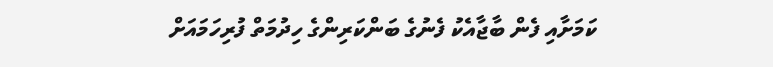ކަމަށާއި ފެން ބާޖާއެކު ފެނުގެ ބަންކަރިންގެ ހިދުމަތް ފުރިހަމައަށް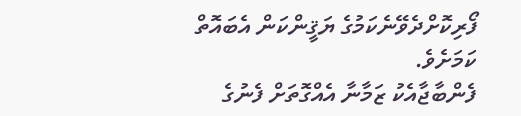ފޯރިކޮށްދެވޭނެކަމުގެ ޔަޤީންކަން އެބައޮތް ކަމަށެވެ.
ފެންބާޖާއެކު ޒަމާނާ އެއްގޮތަށް ފެނުގެ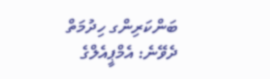ބަންކަރިންގ ހިދުމަތް ދެވޭނެ: އެމްޕީއެލްގެ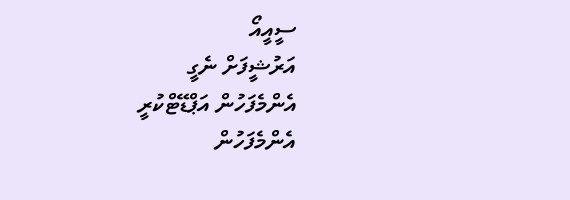ސީއީއޯ
އަރުޝީފަށް ނެގީ
އެންމެފަހުން އަޕްޑޭޓްކުރީ
އެންމެފަހުން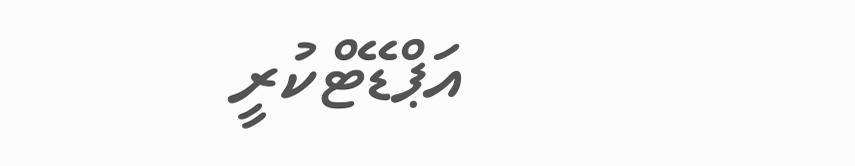އަޕްޑޭޓްކުރީ